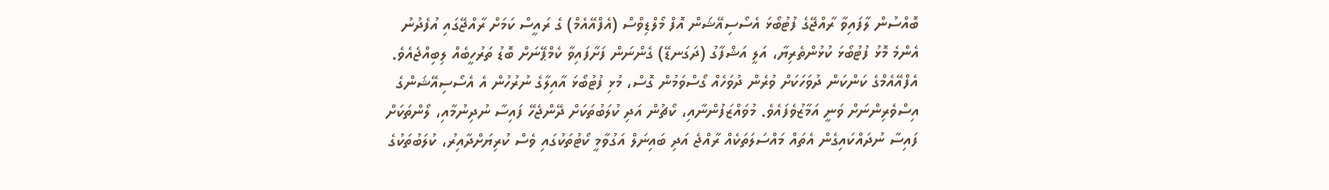ބޮއްސުން ލާފައިވާ ރާއްޖޭގެ ފުޓުބޯޅަ އެސޯސިއޭޝަން އޮފް މޯލްޑިވްސް (އެފްއޭއެމް) ގެ ރައީސް ކަމަށް ރާއްޖޭގައި އުފެދުނު އެންމެ މޮޅު ފުޓުބޯޅަ ކުޅުންތެރިޔާ، އަލީ އަޝްފާގު (ދަގަނޑޭ) ގެންނަން ފަށާފައިވާ ކެމްޕޭނަށް ބޮޑު ތަރުހީބެއް ލިބިއްޖެއެވެ.
އެފްއޭއެމްގެ ކަންކަން ދުވަހަކަށް ވުރެން ދުވަހެއް ގޯސްވަމުން ގޮސް، މުޅި ފުޓުބޯޅަ އާއިލާގެ ނުރުހުން އެ އެސޯސިއޭޝަންގެ އިސްވެރިންނަށް ވަނީ އަމާޒުވެފައެވެ. މުވައްޒަފުންނާއި، ކޯޗުން އަދި ކުލަބުތަކަށް ދޭންޖެހޭ ފައިސާ ނުދިނުމާއި، ލޯންތަކަށް ފައިސާ ނުދައްކައިގެން އެތައް މައްސަލަތަކެއް ރާއްޖެ އަދި ބައިނަލް އަގުވާމީ ކޯޓުތަކުގައި ވެސް ކުރިޔަށްދާއިރު، ކުލަބުތަކުގެ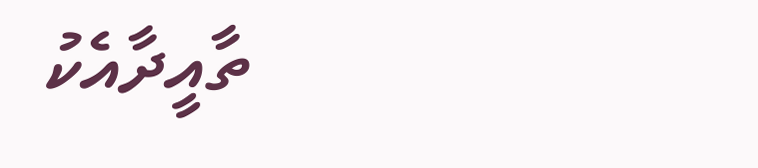ތާއީދާއެކު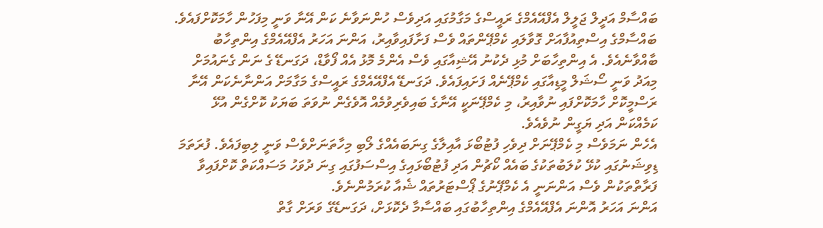ބައްސާމް އަދީލް ޖަލީލް އެފްއޭއެމްގެ ރައީސްގެ މަގާމުގައި އަދިވެސް ހުންނަވާނެ ކަން އޭނާ ވަނީ މިފަހުން ހާމަކޮށްފައެވެ.
ބައްސާމްގެ އިސްތިއުފާއަށް ގޮވާލައި ކެމްޕޭންތައް ވެސް ފަށާފައިވާއިރު، އަންނަ އަހަރު އެފްއޭއެމްގެ އިންތިހާބު ބާއްވާނެއެވެ. އެ އިންތިހާބަށް މުޅި ދެކުނު އޭޝިއާގައި ވެސް އެންމެ މޮޅު އެއް ފޯވާޑް، ދަގަނޑޭ ގެ ނަން ގެނައުމަށް މިއަދު ވަނީ ސޯޝަލް މީޑިއާގައި ކެމްޕޭނެއް ފަށައިފައެވެ. ދަގަނޑޭ އެފްއޭއެމްގެ ރައީސްގެ މަގާމަށް އަންނާނެކަން އޭނާ ރަސްމީކޮށް ހާމަކޮށްފައި ނުވާއިރު، މި ކެމްޕޭނަކީ އޭނާގެ ބައިވެރިވުމެއް އޮވެގެން ނުވަތަ ބަޔަކު ކޮށްގެން އުޅޭ ކަމެއްކަން އަދި ޔަގީން ނުވެއެވެ.
އެހެން ނަމަވެސް މި ކެމްޕޭނަށް ދިވެހި ފުޓުބޯޅަ އާއިލާގެ ގިނަބައެއްގެ ލޯބި މިހާތަނަށްވެސް ވަނީ ލިބިފައެވެ. ފުރަތަމަ ޑިވިޝަނުގައި ކުޅޭ ކުލަބުތަކުގެ ބައެއް ކޯޗުން އަދި ފުޓުބޯޅައިގެ އިސްސަފުގައި ގިނަ ދުވަހު މަސައްކަތް ކޮށްފައިވާ ފަރާތްތަކުން ވެސް އަންނަނީ އެ ކެމްޕޭނުގެ ޕޯސްޓަރުތައް ޝެއާ ކުރަމުންނެވެ.
އަންނަ އަހަރު އޮންނަ އެފްއޭއެމްގެ އިންތިހާބުގައި ބައްސާމާ ދެކޮޅަށް، ދަގަނޑޭގެ ވަރަށް ގާތް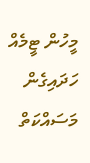މީހުން ޓީމެއް ހަދައިގެން މަސައްކަތް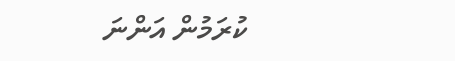ކުރަމުން އަންނަ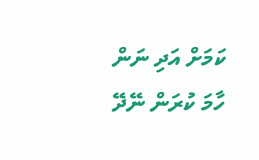ކަމަށް އަދި ނަން ހާމަ ކުރަން ނޭދޭ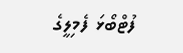ފުޓްބޯޅަ ފެމިލީގެ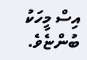އިސް މީހަކު ބުންޏެވެ.